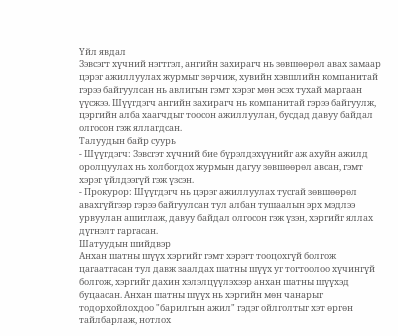Үйл явдал
Зэвсэгт хүчний нэгтгэл, ангийн захирагч нь зөвшөөрөл авах замаар цэрэг ажиллуулах журмыг зөрчиж, хувийн хэвшлийн компанитай гэрээ байгуулсан нь авлигын гэмт хэрэг мөн эсэх тухай маргаан үүсжээ. Шүүгдэгч ангийн захирагч нь компанитай гэрээ байгуулж, цэргийн алба хаагчдыг тоосон ажиллуулан, бусдад давуу байдал олгосон гэж яллагдсан.
Талуудын байр суурь
- Шүүгдэгч: Зэвсгэт хүчний бие бүрэлдэхүүнийг аж ахуйн ажилд оролцуулах нь холбогдох журмын дагуу зөвшөөрөл авсан, гэмт хэрэг үйлдээгүй гэж үзсэн.
- Прокурор: Шүүгдэгч нь цэрэг ажиллуулах тусгай зөвшөөрөл авахгүйгээр гэрээ байгуулсан тул албан тушаалын эрх мэдлээ урвуулан ашиглаж, давуу байдал олгосон гэж үзэн, хэргийг яллах дүгнэлт гаргасан.
Шатуудын шийдвэр
Анхан шатны шүүх хэргийг гэмт хэрэгт тооцохгүй болгож цагаатгасан тул давж заалдах шатны шүүх уг тогтоолоо хүчингүй болгож, хэргийг дахин хэлэлцүүлэхээр анхан шатны шүүхэд буцаасан. Анхан шатны шүүх нь хэргийн мөн чанарыг тодорхойлохдоо "барилгын ажил" гэдэг ойлголтыг хэт өргөн тайлбарлаж, нотлох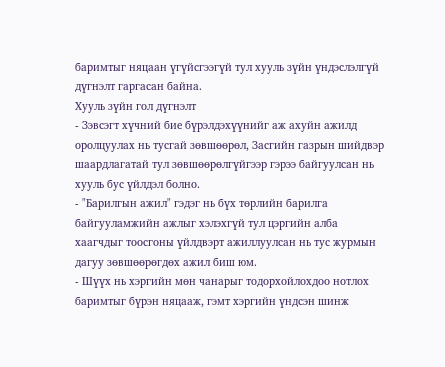баримтыг няцаан үгүйсгээгүй тул хууль зүйн үндэслэлгүй дүгнэлт гаргасан байна.
Хууль зүйн гол дүгнэлт
- Зэвсэгт хүчний бие бүрэлдэхүүнийг аж ахуйн ажилд оролцуулах нь тусгай зөвшөөрөл, Засгийн газрын шийдвэр шаардлагатай тул зөвшөөрөлгүйгээр гэрээ байгуулсан нь хууль бус үйлдэл болно.
- "Барилгын ажил" гэдэг нь бүх төрлийн барилга байгууламжийн ажлыг хэлэхгүй тул цэргийн алба хаагчдыг тоосгоны үйлдвэрт ажиллуулсан нь тус журмын дагуу зөвшөөрөгдөх ажил биш юм.
- Шүүх нь хэргийн мөн чанарыг тодорхойлохдоо нотлох баримтыг бүрэн няцааж, гэмт хэргийн үндсэн шинж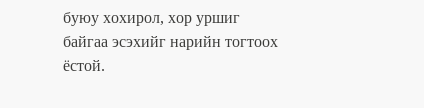буюу хохирол, хор уршиг байгаа эсэхийг нарийн тогтоох ёстой.